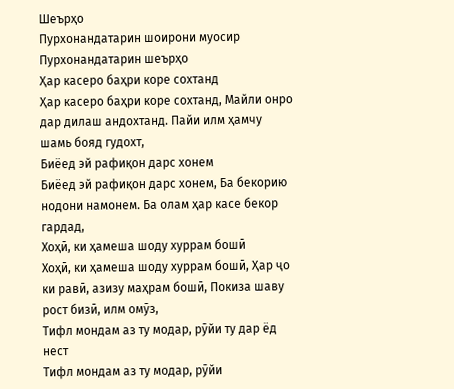Шеърҳо
Пурхонандатарин шоирони муосир
Пурхонандатарин шеърҳо
Ҳар касеро баҳри коре сохтанд
Ҳар касеро баҳри коре сохтанд, Майли онро дар дилаш андохтанд. Пайи илм ҳамчу шамь бояд гудохт,
Биёед эй рафиқон дарс хонем
Биёед эй рафиқон дарс хонем, Ба бекорию нодони намонем. Ба олам ҳар касе бекор гардад,
Хоҳӣ, ки ҳамеша шоду хуррам бошӣ
Хоҳӣ, ки ҳамеша шоду хуррам бошӣ, Ҳар ҷо ки равӣ, азизу маҳрам бошӣ, Покиза шаву рост бизӣ, илм омӯз,
Тифл мондам аз ту модар, рӯйи ту дар ёд нест
Тифл мондам аз ту модар, рӯйи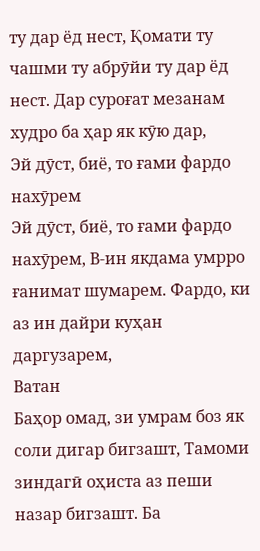ту дар ёд нест, Қомати ту чашми ту абрӯйи ту дар ёд нест. Дар суроғат мезанам худро ба ҳар як кӯю дар,
Эй дӯст, биё, то ғами фардо нахӯрем
Эй дӯст, биё, то ғами фардо нахӯрем, В-ин якдама умрро ғанимат шумарем. Фардо, ки аз ин дайри куҳан даргузарем,
Ватан
Баҳор омад, зи умрам боз як соли дигар бигзашт, Тамоми зиндагӣ оҳиста аз пеши назар бигзашт. Ба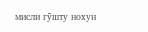мисли гӯшту нохун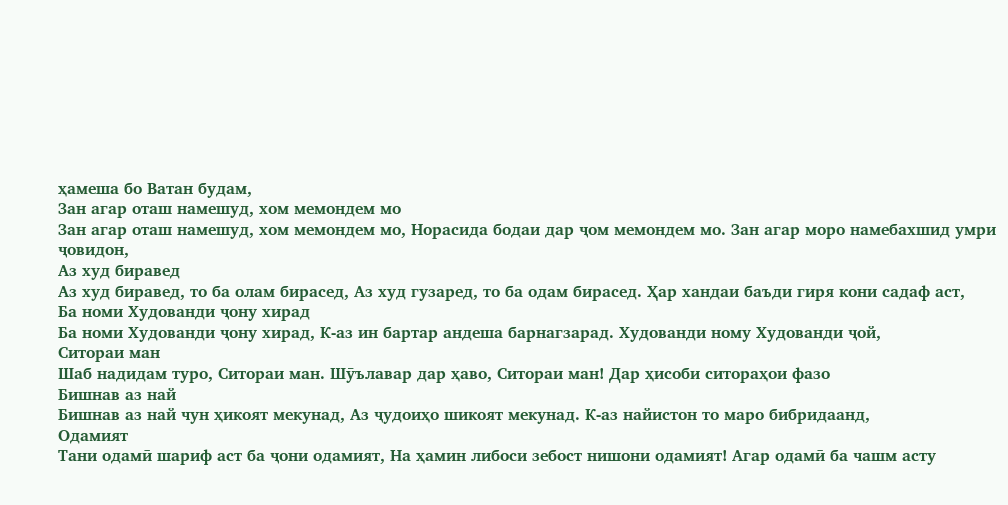ҳамеша бо Ватан будам,
Зан агар оташ намешуд, хом мемондем мо
Зан агар оташ намешуд, хом мемондем мо, Норасида бодаи дар ҷом мемондем мо. Зан агар моро намебахшид умри ҷовидон,
Аз худ биравед
Аз худ биравед, то ба олам бирасед, Аз худ гузаред, то ба одам бирасед. Ҳар хандаи баъди гиря кони садаф аст,
Ба номи Худованди ҷону хирад
Ба номи Худованди ҷону хирад, К-аз ин бартар андеша барнагзарад. Худованди ному Худованди ҷой,
Ситораи ман
Шаб надидам туро, Ситораи ман. Шӯълавар дар ҳаво, Ситораи ман! Дар ҳисоби ситораҳои фазо
Бишнав аз най
Бишнав аз най чун ҳикоят мекунад, Аз ҷудоиҳо шикоят мекунад. К-аз найистон то маро бибридаанд,
Одамият
Тани одамӣ шариф аст ба ҷони одамият, На ҳамин либоси зебост нишони одамият! Агар одамӣ ба чашм асту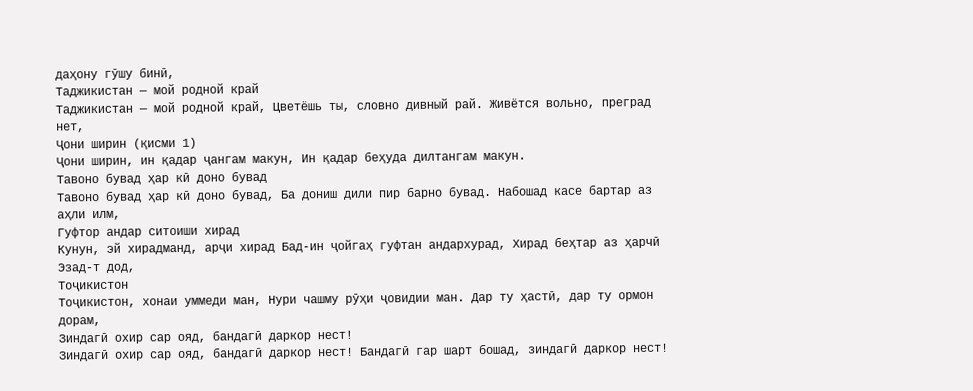даҳону гӯшу бинӣ,
Таджикистан — мой родной край
Таджикистан — мой родной край, Цветёшь ты, словно дивный рай. Живётся вольно, преград нет,
Ҷони ширин (қисми 1)
Ҷони ширин, ин қадар ҷангам макун, Ин қадар беҳуда дилтангам макун.
Тавоно бувад ҳар кӣ доно бувад
Тавоно бувад ҳар кӣ доно бувад, Ба дониш дили пир барно бувад. Набошад касе бартар аз аҳли илм,
Гуфтор андар ситоиши хирад
Кунун, эй хирадманд, арҷи хирад Бад-ин ҷойгаҳ гуфтан андархурад, Хирад беҳтар аз ҳарчӣ Эзад-т дод,
Тоҷикистон
Тоҷикистон, хонаи уммеди ман, Нури чашму рӯҳи ҷовидии ман. Дар ту ҳастӣ, дар ту ормон дорам,
Зиндагӣ охир сар ояд, бандагӣ даркор нест!
Зиндагӣ охир сар ояд, бандагӣ даркор нест! Бандагӣ гар шарт бошад, зиндагӣ даркор нест!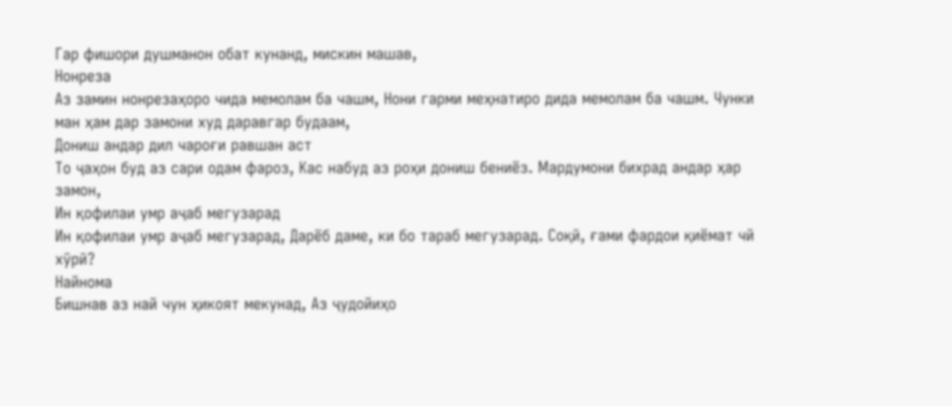Гар фишори душманон обат кунанд, мискин машав,
Нонреза
Аз замин нонрезаҳоро чида мемолам ба чашм, Нони гарми меҳнатиро дида мемолам ба чашм. Чунки ман ҳам дар замони худ даравгар будаам,
Дониш андар дил чароғи равшан аст
То ҷаҳон буд аз сари одам фароз, Кас набуд аз роҳи дониш бениёз. Мардумони бихрад андар ҳар замон,
Ин қофилаи умр аҷаб мегузарад
Ин қофилаи умр аҷаб мегузарад, Дарёб даме, ки бо тараб мегузарад. Соқӣ, ғами фардои қиёмат чӣ хӯрӣ?
Найнома
Бишнав аз най чун ҳикоят мекунад, Аз ҷудойиҳо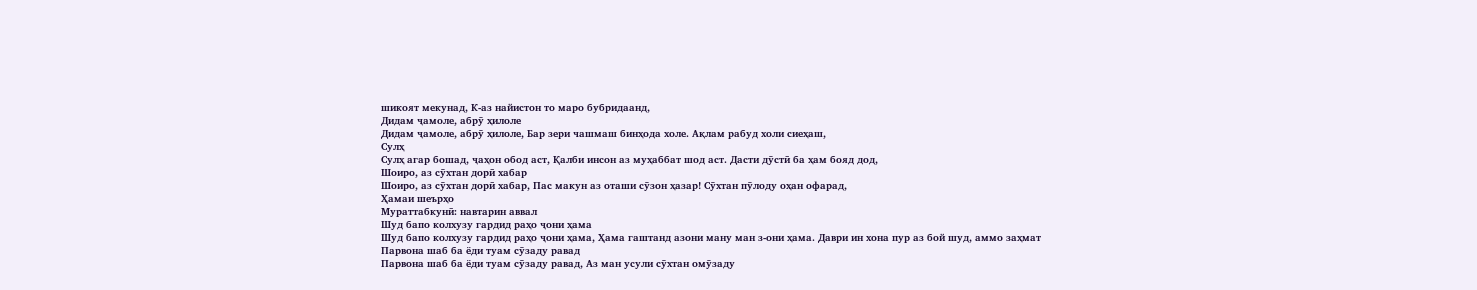шикоят мекунад, К-аз найистон то маро бубридаанд,
Дидам ҷамоле, абрӯ ҳилоле
Дидам ҷамоле, абрӯ ҳилоле, Бар зери чашмаш бинҳода холе. Ақлам рабуд холи сиеҳаш,
Сулҳ
Сулҳ агар бошад, ҷаҳон обод аст, Қалби инсон аз муҳаббат шод аст. Дасти дӯстӣ ба ҳам бояд дод,
Шоиро, аз сӯхтан дорӣ хабар
Шоиро, аз сӯхтан дорӣ хабар, Пас макун аз оташи сӯзон ҳазар! Сӯхтан пӯлоду оҳан офарад,
Ҳамаи шеърҳо
Мураттабкунӣ: навтарин аввал
Шуд бапо колхузу гардид раҳо ҷони ҳама
Шуд бапо колхузу гардид раҳо ҷони ҳама, Ҳама гаштанд азони ману ман з-они ҳама. Даври ин хона пур аз бой шуд, аммо заҳмат
Парвона шаб ба ёди туам сӯзаду равад
Парвона шаб ба ёди туам сӯзаду равад, Аз ман усули сӯхтан омӯзаду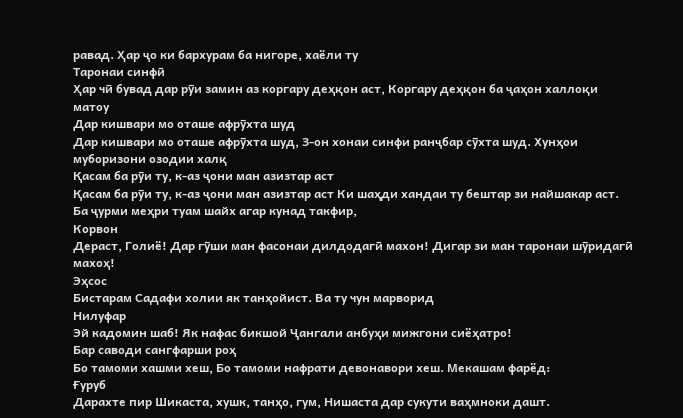равад. Ҳар ҷо ки бархурам ба нигоре, хаёли ту
Таронаи синфӣ
Ҳар чӣ бувад дар рӯи замин аз коргару деҳқон аст, Коргару деҳқон ба ҷаҳон халлоқи матоу
Дар кишвари мо оташе афрӯхта шуд
Дар кишвари мо оташе афрӯхта шуд, З-он хонаи синфи ранҷбар сӯхта шуд. Хунҳои муборизони озодии халқ
Қасам ба рӯи ту, к-аз ҷони ман азизтар аст
Қасам ба рӯи ту, к-аз ҷони ман азизтар аст Ки шаҳди хандаи ту бештар зи найшакар аст. Ба ҷурми меҳри туам шайх агар кунад такфир,
Корвон
Дераст, Голиё! Дар гӯши ман фасонаи дилдодагӣ махон! Дигар зи ман таронаи шӯридагӣ махоҳ!
Эҳсос
Бистарам Садафи холии як танҳойист. Ва ту чун марворид
Нилуфар
Эй кадомин шаб! Як нафас бикшой Ҷангали анбуҳи мижгони сиёҳатро!
Бар саводи сангфарши роҳ
Бо тамоми хашми хеш, Бо тамоми нафрати девонавори хеш. Мекашам фарёд:
Ғуруб
Дарахте пир Шикаста, хушк, танҳо, гум, Нишаста дар сукути ваҳмноки дашт.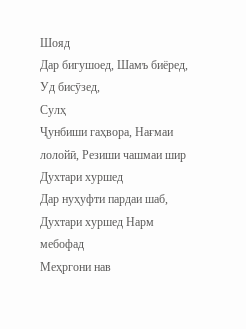Шояд
Дар бигушоед, Шамъ биёред, Уд бисӯзед,
Сулҳ
Ҷунбиши гаҳвора, Нағмаи лолойӣ, Резиши чашмаи шир
Духтари хуршед
Дар нуҳуфти пардаи шаб, Духтари хуршед Нарм мебофад
Меҳргони нав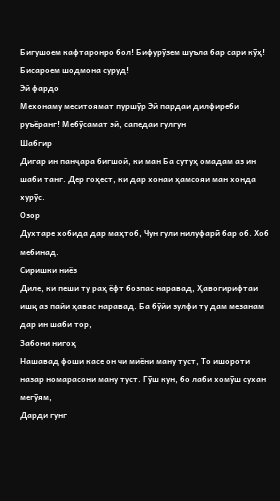Бигушоем кафтаронро бол! Бифурӯзем шуъла бар сари кӯҳ! Бисароем шодмона суруд!
Эй фардо
Мехонаму меситоямат пуршӯр Эй пардаи дилфиреби руъёранг! Мебӯсамат эй, сапедаи гулгун
Шабгир
Дигар ин панҷара бигшой, ки ман Ба сутуҳ омадам аз ин шаби танг. Дер гоҳест, ки дар хонаи ҳамсояи ман хонда хурӯс.
Озор
Духтаре хобида дар маҳтоб, Чун гули нилуфарӣ бар об. Хоб мебинад.
Сиришки ниёз
Диле, ки пеши ту раҳ ёфт бозпас наравад, Ҳавогирифтаи ишқ аз пайи ҳавас наравад. Ба бӯйи зулфи ту дам мезанам дар ин шаби тор,
Забони нигоҳ
Нашавад фоши касе он чи миёни ману туст, То ишороти назар номарасони ману туст. Гӯш кун, бо лаби хомӯш сухан мегӯям,
Дарди гунг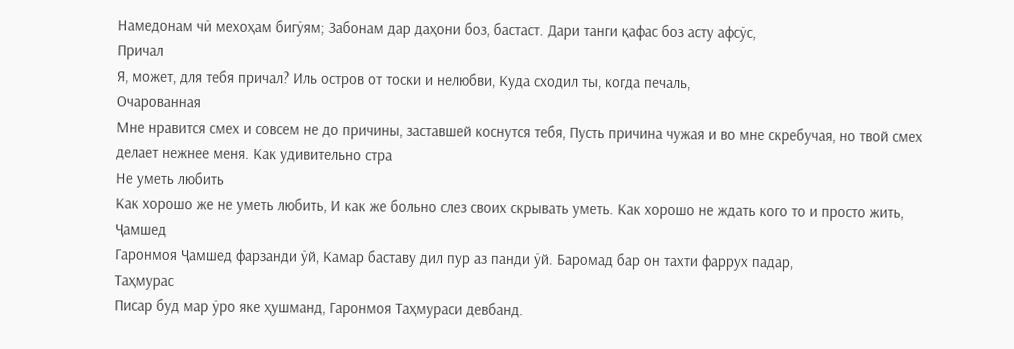Намедонам чӣ мехоҳам бигӯям; Забонам дар даҳони боз, бастаст. Дари танги қафас боз асту афсӯс,
Причал
Я, может, для тебя причал? Иль остров от тоски и нелюбви, Куда сходил ты, когда печаль,
Очарованная
Мне нравится смех и совсем не до причины, заставшей коснутся тебя, Пусть причина чужая и во мне скребучая, но твой смех делает нежнее меня. Как удивительно стра
Не уметь любить
Как хорошо же не уметь любить, И как же больно слез своих скрывать уметь. Как хорошо не ждать кого то и просто жить,
Ҷамшед
Гаронмоя Ҷамшед фарзанди ӯй, Камар баставу дил пур аз панди ӯй. Баромад бар он тахти фаррух падар,
Таҳмурас
Писар буд мар ӯро яке ҳушманд, Гаронмоя Таҳмураси девбанд.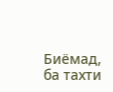Биёмад, ба тахти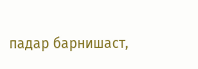падар барнишаст,